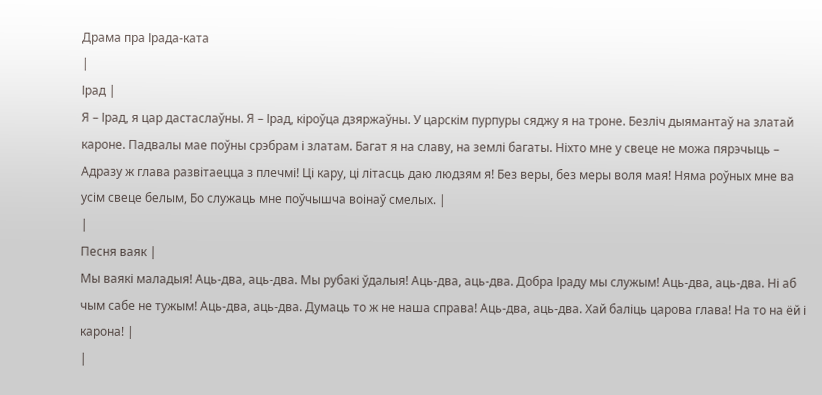Драма пра Ірада-ката
|
Ірад |
Я – Ірад, я цар дастаслаўны. Я – Ірад, кіроўца дзяржаўны. У царскім пурпуры сяджу я на троне. Безліч дыямантаў на златай кароне. Падвалы мае поўны срэбрам і златам. Багат я на славу, на землі багаты. Ніхто мне у свеце не можа пярэчыць – Адразу ж глава развітаецца з плечмі! Ці кару, ці літасць даю людзям я! Без веры, без меры воля мая! Няма роўных мне ва усім свеце белым, Бо служаць мне поўчышча воінаў смелых. |
|
Песня ваяк |
Мы ваякі маладыя! Аць-два, аць-два. Мы рубакі ўдалыя! Аць-два, аць-два. Добра Іраду мы служым! Аць-два, аць-два. Ні аб чым сабе не тужым! Аць-два, аць-два. Думаць то ж не наша справа! Аць-два, аць-два. Хай баліць царова глава! На то на ёй і карона! |
|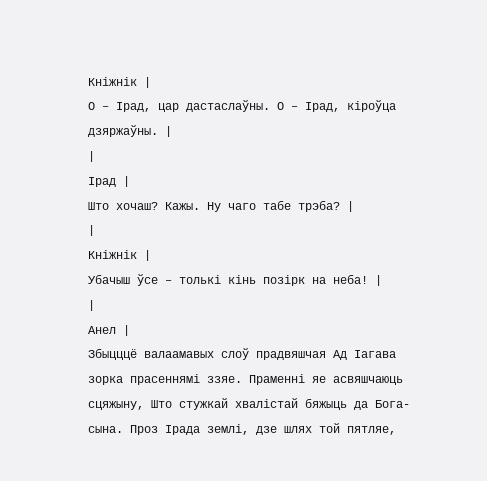Кніжнік |
О – Ірад, цар дастаслаўны. О – Ірад, кіроўца дзяржаўны. |
|
Ірад |
Што хочаш? Кажы. Ну чаго табе трэба? |
|
Кніжнік |
Убачыш ўсе – толькі кінь позірк на неба! |
|
Анел |
Збыцццё валаамавых слоў прадвяшчая Ад Іагава зорка прасеннямі ззяе. Праменні яе асвяшчаюць сцяжыну, Што стужкай хвалістай бяжыць да Бога-сына. Проз Ірада землі, дзе шлях той пятляе,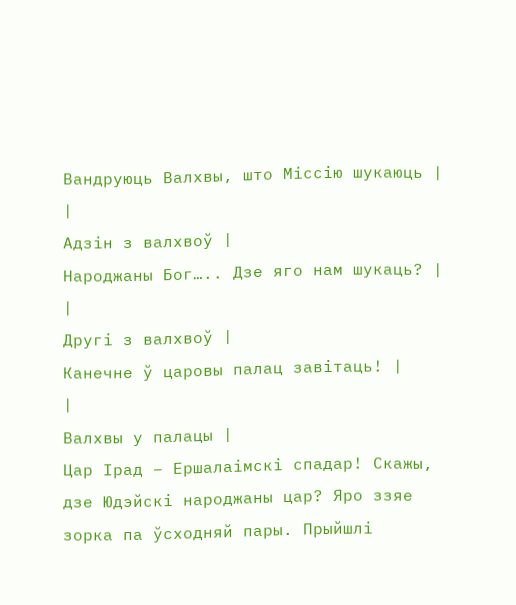Вандруюць Валхвы, што Міссію шукаюць |
|
Адзін з валхвоў |
Народжаны Бог….. Дзе яго нам шукаць? |
|
Другі з валхвоў |
Канечне ў царовы палац завітаць! |
|
Валхвы у палацы |
Цар Ірад – Ершалаімскі спадар! Скажы, дзе Юдэйскі народжаны цар? Яро ззяе зорка па ўсходняй пары. Прыйшлі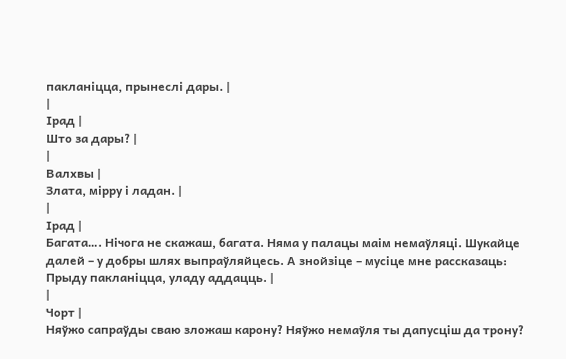пакланіцца, прынеслі дары. |
|
Ірад |
Што за дары? |
|
Валхвы |
Злата, мірру і ладан. |
|
Ірад |
Багата…. Нічога не скажаш, багата. Няма у палацы маім немаўляці. Шукайце далей – у добры шлях выпраўляйцесь. А знойзіце – мусіце мне рассказаць: Прыду пакланіцца, уладу аддацць. |
|
Чорт |
Няўжо сапраўды сваю зложаш карону? Няўжо немаўля ты дапусціш да трону?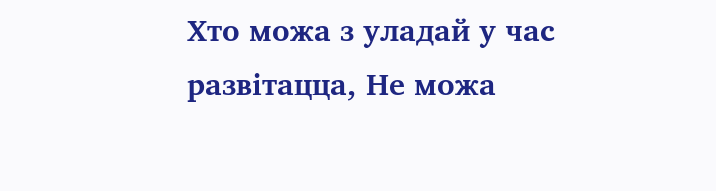Хто можа з уладай у час развітацца, Не можа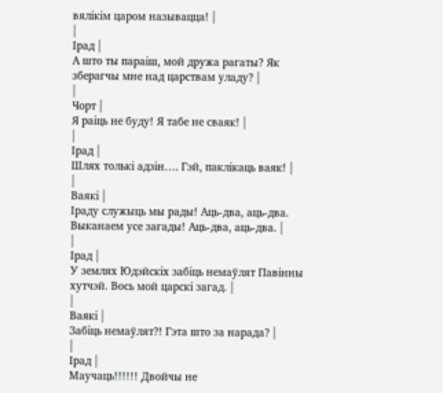вялікім царом называцца! |
|
Ірад |
А што ты параіш, мой дружа рагаты? Як зберагчы мне над царствам уладу? |
|
Чорт |
Я раіць не буду! Я табе не сваяк! |
|
Ірад |
Шлях толькі адзін…. Гэй, паклікаць ваяк! |
|
Ваякі |
Іраду служыць мы рады! Аць-два, аць-два. Выканаем усе загады! Аць-два, аць-два. |
|
Ірад |
У землях Юдэйскіх забіць немаўлят Павінны хутчэй. Вось мой царскі загад. |
|
Ваякі |
Забіць немаўлят?! Гэта што за нарада? |
|
Ірад |
Маучаць!!!!!! Двойчы не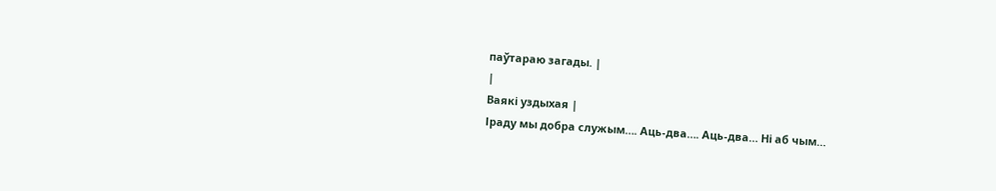паўтараю загады. |
|
Ваякі уздыхая |
Іраду мы добра служым…. Аць-два…. Аць-два… Ні аб чым…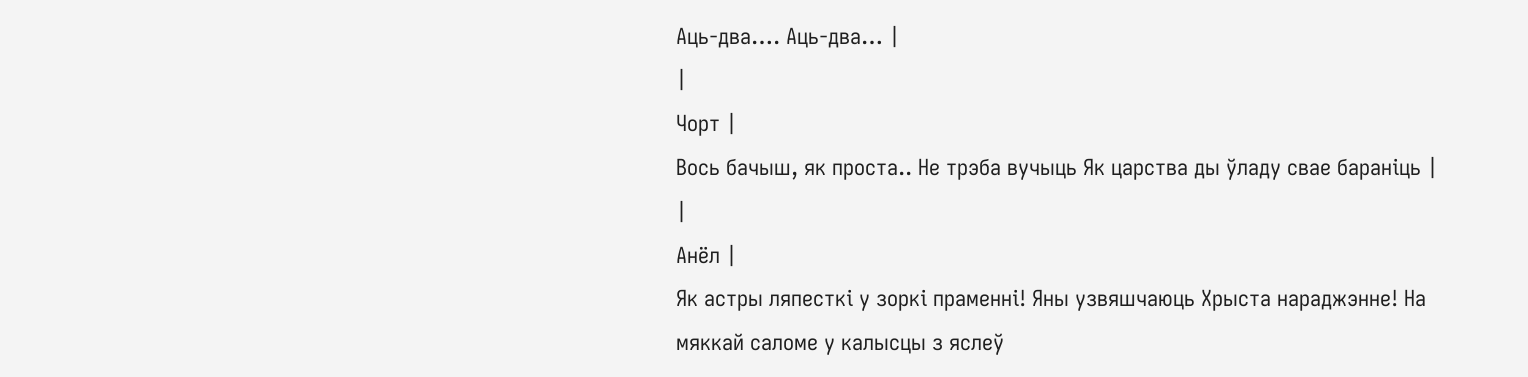Аць-два…. Аць-два… |
|
Чорт |
Вось бачыш, як проста.. Не трэба вучыць Як царства ды ўладу свае бараніць |
|
Анёл |
Як астры ляпесткі у зоркі праменні! Яны узвяшчаюць Хрыста нараджэнне! На мяккай саломе у калысцы з яслеў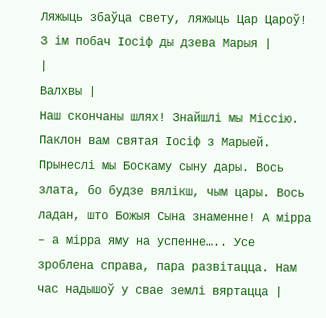Ляжыць збаўца свету, ляжыць Цар Цароў! З ім побач Іосіф ды дзева Марыя |
|
Валхвы |
Наш скончаны шлях! Знайшлі мы Міссію. Паклон вам святая Іосіф з Марыей. Прынеслі мы Боскаму сыну дары. Вось злата, бо будзе вялікш, чым цары. Вось ладан, што Божыя Сына знаменне! А мірра – а мірра яму на успенне….. Усе зроблена справа, пара развітацца. Нам час надышоў у свае землі вяртацца |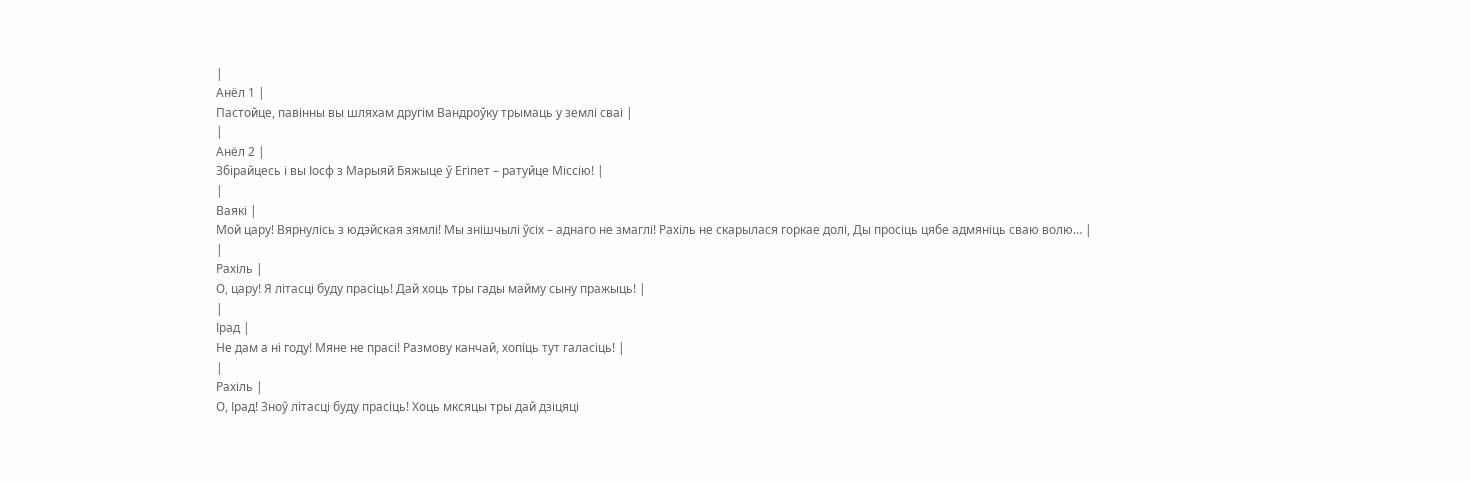|
Анёл 1 |
Пастойце, павінны вы шляхам другім Вандроўку трымаць у землі сваі |
|
Анёл 2 |
Збірайцесь і вы Іосф з Марыяй Бяжыце ў Егіпет – ратуйце Міссію! |
|
Ваякі |
Мой цару! Вярнулісь з юдэйская зямлі! Мы знішчылі ўсіх – аднаго не змаглі! Рахіль не скарылася горкае долі, Ды просіць цябе адмяніць сваю волю… |
|
Рахіль |
О, цару! Я літасці буду прасіць! Дай хоць тры гады майму сыну пражыць! |
|
Ірад |
Не дам а ні году! Мяне не прасі! Размову канчай, хопіць тут галасіць! |
|
Рахіль |
О, Ірад! Зноў літасці буду прасіць! Хоць мксяцы тры дай дзіцяці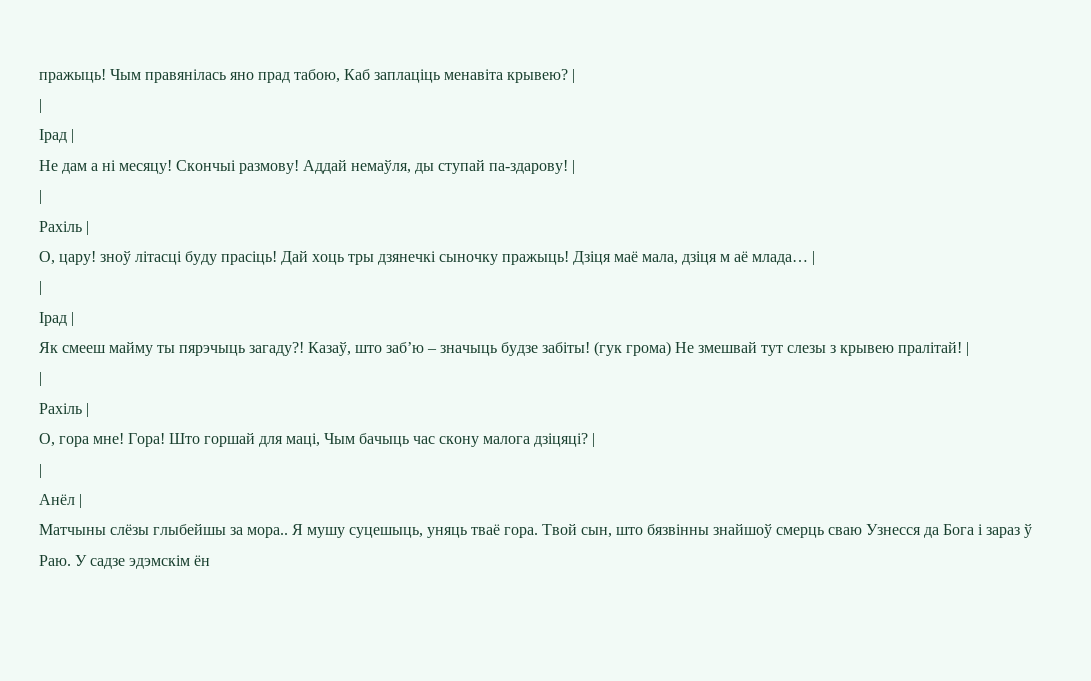пражыць! Чым правянілась яно прад табою, Каб заплаціць менавіта крывею? |
|
Ірад |
Не дам а ні месяцу! Скончыі размову! Аддай немаўля, ды ступай па-здарову! |
|
Рахіль |
О, цару! зноў літасці буду прасіць! Дай хоць тры дзянечкі сыночку пражыць! Дзіця маё мала, дзіця м аё млада… |
|
Ірад |
Як смееш майму ты пярэчыць загаду?! Казаў, што заб’ю – значыць будзе забіты! (гук грома) Не змешвай тут слезы з крывею пралітай! |
|
Рахіль |
О, гора мне! Гора! Што горшай для маці, Чым бачыць час скону малога дзіцяці? |
|
Анёл |
Матчыны слёзы глыбейшы за мора.. Я мушу суцешыць, уняць тваё гора. Твой сын, што бязвінны знайшоў смерць сваю Узнесся да Бога і зараз ў Раю. У садзе эдэмскім ён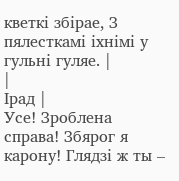кветкі збірае, З пялесткамі іхнімі у гульні гуляе. |
|
Ірад |
Усе! Зроблена справа! Збярог я карону! Глядзі ж ты –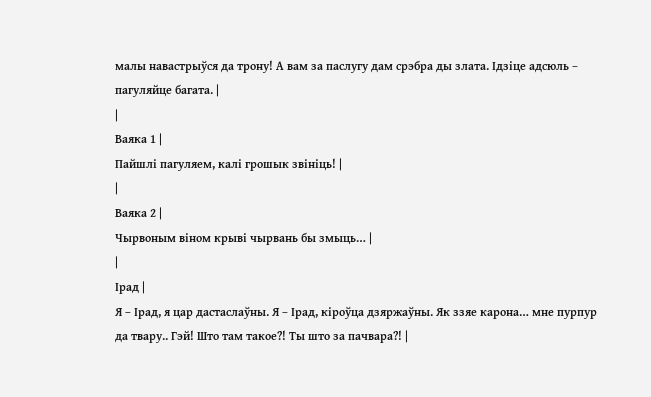малы навастрыўся да трону! А вам за паслугу дам срэбра ды злата. Ідзіце адсюль – пагуляйце багата. |
|
Ваяка 1 |
Пайшлі пагуляем, калі грошык звініць! |
|
Ваяка 2 |
Чырвоным віном крыві чырвань бы змыць… |
|
Ірад |
Я – Ірад, я цар дастаслаўны. Я – Ірад, кіроўца дзяржаўны. Як ззяе карона… мне пурпур да твару.. Гэй! Што там такое?! Ты што за пачвара?! |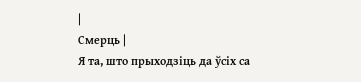|
Смерць |
Я та, што прыходзіць да ўсіх са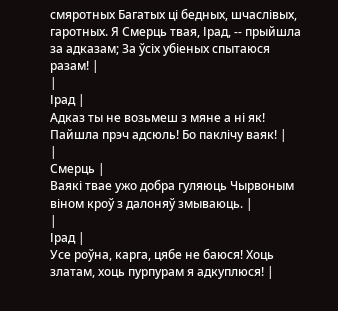смяротных Багатых ці бедных, шчаслівых, гаротных. Я Смерць твая, Ірад, -- прыйшла за адказам; За ўсіх убіеных спытаюся разам! |
|
Ірад |
Адказ ты не возьмеш з мяне а ні як! Пайшла прэч адсюль! Бо паклічу ваяк! |
|
Смерць |
Ваякі твае ужо добра гуляюць Чырвоным віном кроў з далоняў змываюць. |
|
Ірад |
Усе роўна, карга, цябе не баюся! Хоць златам, хоць пурпурам я адкуплюся! |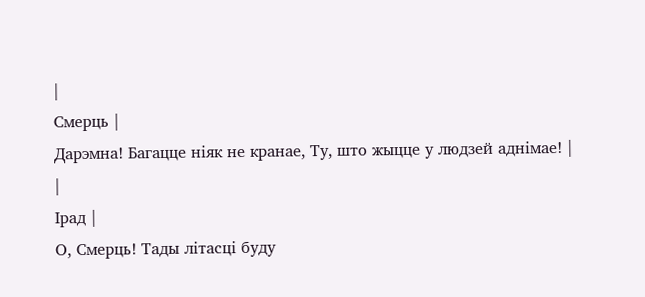|
Смерць |
Дарэмна! Багацце ніяк не кранае, Ту, што жыцце у людзей аднімае! |
|
Ірад |
О, Смерць! Тады літасці буду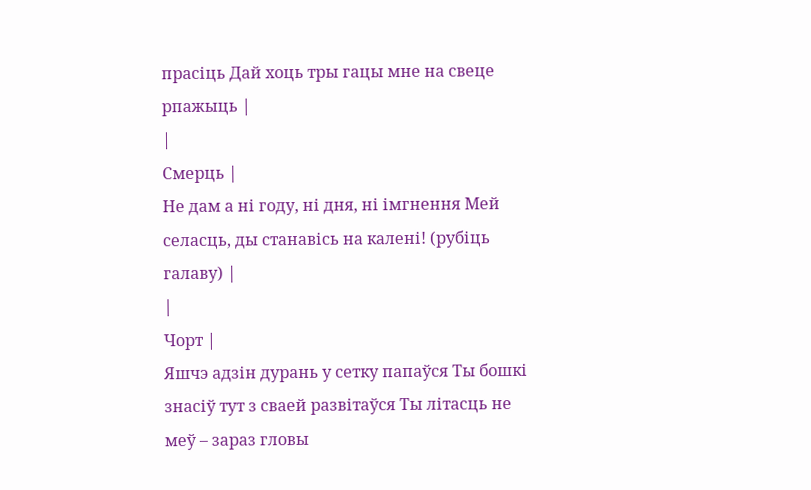прасіць Дай хоць тры гацы мне на свеце рпажыць |
|
Смерць |
Не дам а ні году, ні дня, ні імгнення Мей селасць, ды станавісь на калені! (рубіць галаву) |
|
Чорт |
Яшчэ адзін дурань у сетку папаўся Ты бошкі знасіў тут з сваей развітаўся Ты літасць не меў – зараз гловы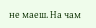не маеш. На чам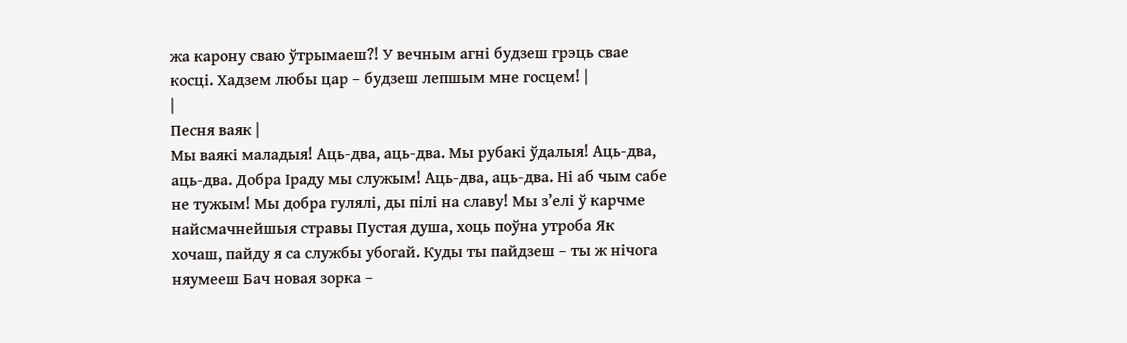жа карону сваю ўтрымаеш?! У вечным агні будзеш грэць свае косці. Хадзем любы цар – будзеш лепшым мне госцем! |
|
Песня ваяк |
Мы ваякі маладыя! Аць-два, аць-два. Мы рубакі ўдалыя! Аць-два, аць-два. Добра Іраду мы служым! Аць-два, аць-два. Ні аб чым сабе не тужым! Мы добра гулялі, ды пілі на славу! Мы з’елі ў карчме найсмачнейшыя стравы Пустая душа, хоць поўна утроба Як хочаш, пайду я са службы убогай. Куды ты пайдзеш – ты ж нічога няумееш Бач новая зорка –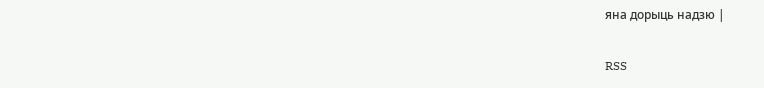яна дорыць надзю |

RSS